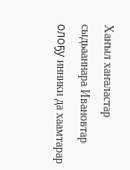Хаҥыл хаҥаластар сыдьааннара Ивановтар олоҕу инники да хаамтарар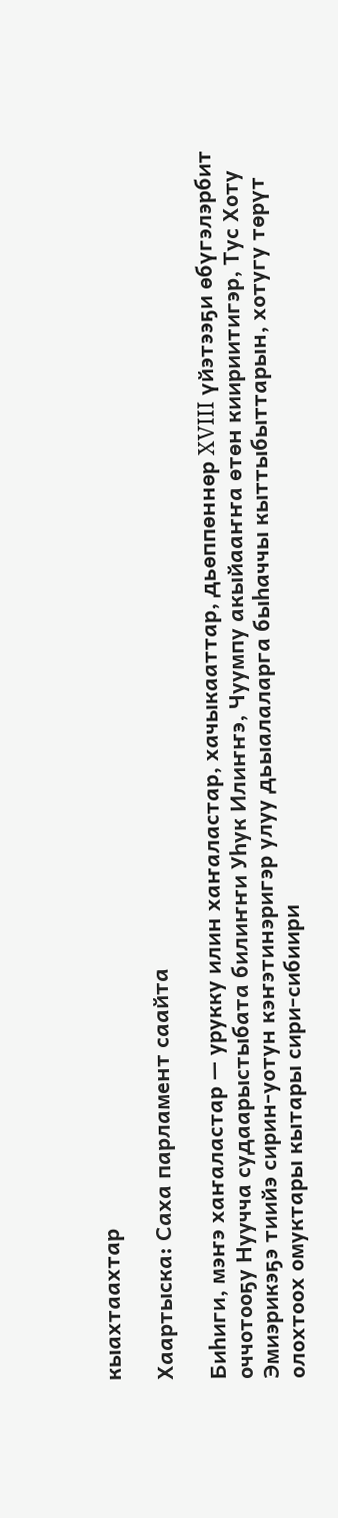кыахтаахтар

Хаартыска: Саха парламент саайта

Биһиги, мэҥэ хаҥаластар — урукку илин хаҥаластар, хачыкааттар, дьөппөннөр XVIII үйэтээҕи өбүгэлэрбит оччотооҕу Нуучча судаарыстыбата билиҥҥи Уһук Илиҥҥэ, Чуумпу акыйааҥҥа өтөн киириитигэр, Тус Хоту Эмиэрикэҕэ тиийэ сирин-уотун кэҥэтинэригэр улуу дьыалаларга быһаччы кыттыбыттарын, хотугу төрүт олохтоох омуктары кытары сири-сибиири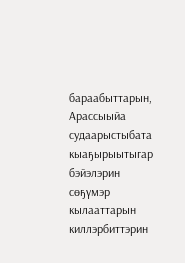бараабыттарын, Арассыыйа судаарыстыбата кыаҕырыытыгар бэйэлэрин сөҕүмэр кылааттарын киллэрбиттэрин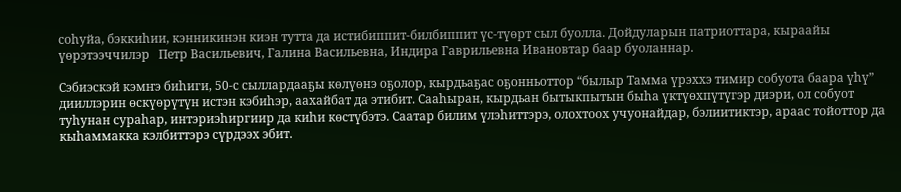соһуйа, бэккиһии, кэнникинэн киэн тутта да истибиппит-билбиппит үс-түөрт сыл буолла. Дойдуларын патриоттара, кыраайы үөрэтээччилэр   Петр Васильевич, Галина Васильевна, Индира Гаврильевна Ивановтар баар буоланнар.

Сэбиэскэй кэмҥэ биһиги, 50-с сыллардааҕы көлүөнэ оҕолор, кырдьаҕас оҕонньоттор “былыр Тамма үрэххэ тимир собуота баара үһү” дииллэрин өскүөрүтүн истэн кэбиһэр, аахайбат да этибит. Сааһыран, кырдьан бытыкпытын быһа үктүөхпүтүгэр диэри, ол собуот туһунан сураһар, интэриэһиргиир да киһи көстүбэтэ. Саатар билим үлэһиттэрэ, олохтоох учуонайдар, бэлиитиктэр, араас тойоттор да кыһаммакка кэлбиттэрэ сүрдээх эбит.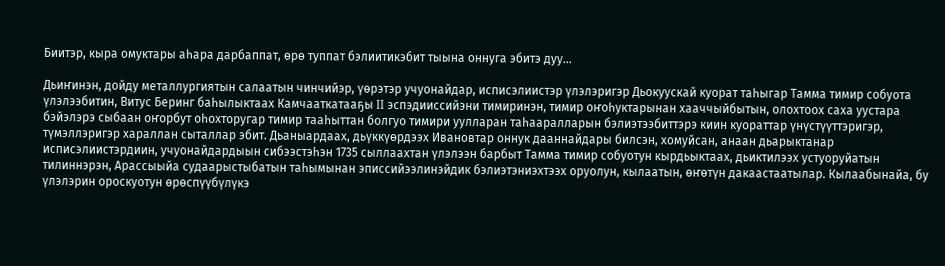Биитэр, кыра омуктары аһара дарбаппат, өрө туппат бэлиитикэбит тыына оннуга эбитэ дуу…

Дьиҥинэн, дойду металлургиятын салаатын чинчийэр, үөрэтэр учуонайдар, исписэлиистэр үлэлэригэр Дьокуускай куорат таһыгар Тамма тимир собуота үлэлээбитин, Витус Беринг баһылыктаах Камчааткатааҕы II эспэдииссийэни тимиринэн, тимир оҥоһуктарынан хааччыйбытын, олохтоох саха уустара бэйэлэрэ сыбаан оҥорбут оһохторугар тимир тааһыттан болгуо тимири уулларан таһааралларын бэлиэтээбиттэрэ киин куораттар үнүстүүттэригэр, түмэллэригэр хараллан сыталлар эбит. Дьаныардаах, дьүккүөрдээх Ивановтар оннук дааннайдары билсэн, хомуйсан, анаан дьарыктанар исписэлиистэрдиин, учуонайдардыын сибээстэһэн 1735 сыллаахтан үлэлээн барбыт Тамма тимир собуотун кырдьыктаах, дьиктилээх устуоруйатын тилиннэрэн, Арассыыйа судаарыстыбатын таһымынан эписсийээлинэйдик бэлиэтэниэхтээх оруолун, кылаатын, өҥөтүн дакаастаатылар. Кылаабынайа, бу үлэлэрин ороскуотун өрөспүүбүлүкэ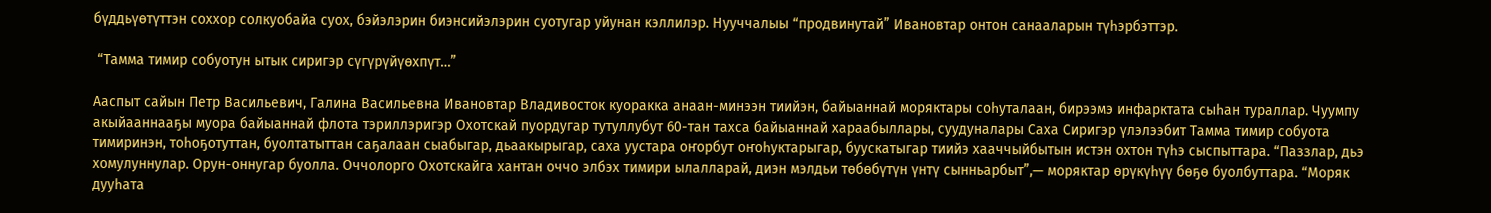бүддьүөтүттэн соххор солкуобайа суох, бэйэлэрин биэнсийэлэрин суотугар уйунан кэллилэр. Нууччалыы “продвинутай” Ивановтар онтон санааларын түһэрбэттэр.

 “Тамма тимир собуотун ытык сиригэр сүгүрүйүөхпүт…”

Ааспыт сайын Петр Васильевич, Галина Васильевна Ивановтар Владивосток куоракка анаан-минээн тиийэн, байыаннай моряктары соһуталаан, бирээмэ инфарктата сыһан тураллар. Чуумпу акыйааннааҕы муора байыаннай флота тэриллэригэр Охотскай пуордугар тутуллубут 60-тан тахса байыаннай хараабыллары, суудуналары Саха Сиригэр үлэлээбит Тамма тимир собуота тимиринэн, тоһоҕотуттан, буолтатыттан саҕалаан сыабыгар, дьаакырыгар, саха уустара оҥорбут оҥоһуктарыгар, буускатыгар тиийэ хааччыйбытын истэн охтон түһэ сыспыттара. “Паззлар, дьэ хомулуннулар. Орун-оннугар буолла. Оччолорго Охотскайга хантан оччо элбэх тимири ылалларай, диэн мэлдьи төбөбүтүн үнтү сынньарбыт”,— моряктар өрүкүһүү бөҕө буолбуттара. “Моряк дууһата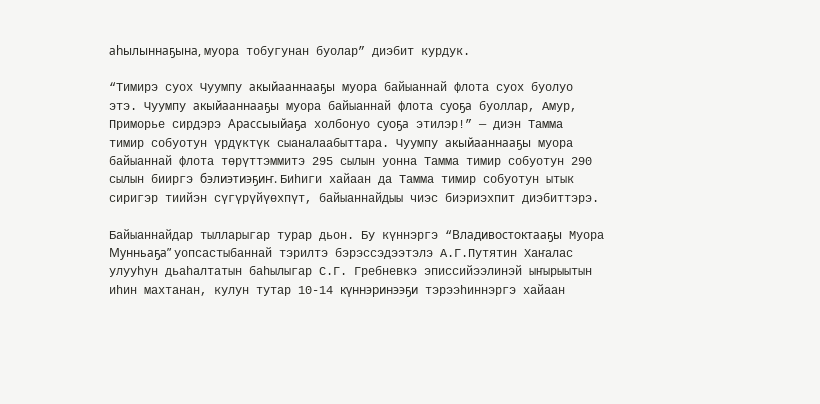аһылыннаҕына, муора тобугунан буолар” диэбит курдук.

“Тимирэ суох Чуумпу акыйааннааҕы муора байыаннай флота суох буолуо этэ. Чуумпу акыйааннааҕы муора байыаннай флота суоҕа буоллар, Амур, Приморье сирдэрэ Арассыыйаҕа холбонуо суоҕа этилэр!” — диэн Тамма тимир собуотун үрдүктүк сыаналаабыттара. Чуумпу акыйааннааҕы муора байыаннай флота төрүттэммитэ 295 сылын уонна Тамма тимир собуотун 290 сылын бииргэ бэлиэтиэҕиҥ. Биһиги хайаан да Тамма тимир собуотун ытык сиригэр тиийэн сүгүрүйүөхпүт, байыаннайдыы чиэс биэриэхпит диэбиттэрэ.

Байыаннайдар тылларыгар турар дьон. Бу күннэргэ “Владивостоктааҕы Муора Мунньаҕа” уопсастыбаннай тэрилтэ бэрэссэдээтэлэ А.Г.Путятин Хаҥалас улууһун дьаһалтатын баһылыгар С.Г. Гребневкэ эписсийээлинэй ыҥырыытын иһин махтанан, кулун тутар 10-14 күннэринээҕи тэрээһиннэргэ хайаан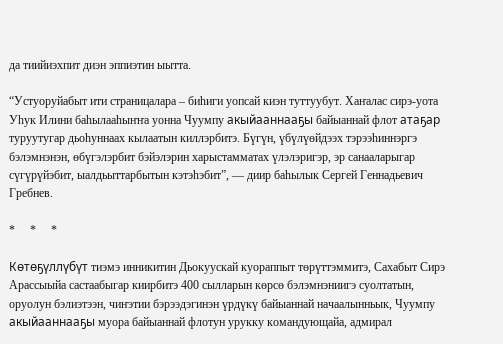да тиийиэхпит диэн эппиэтин ыытта.

“Устуоруйабыт ити страницалара – биһиги уопсай киэн туттуубут. Хаҥалас сирэ-уота Уһук Илини баһылааһыҥҥа уонна Чуумпу акыйааннааҕы байыаннай флот атаҕар туруутугар дьоһуннаах кылаатын киллэрбитэ. Бүгүн, үбүлүөйдээх тэрээһиннэргэ бэлэмнэнэн, өбүгэлэрбит бэйэлэрин харыстамматах үлэлэригэр, эр санааларыгар сүгүрүйэбит, ыалдьыттарбытын кэтэһэбит”, — диир баһылык Сергей Геннадьевич Гребнев.

*     *     *

Көтөҕүллүбүт тиэмэ инникитин Дьокуускай куораппыт төрүттэммитэ, Сахабыт Сирэ Арассыыйа састаабыгар киирбитэ 400 сылларын көрсө бэлэмнэниигэ суолтатын, оруолун бэлиэтээн, чиҥэтии бэрээдэгинэн үрдүкү байыаннай начаалынньык, Чуумпу акыйааннааҕы муора байыаннай флотун урукку командующайа, адмирал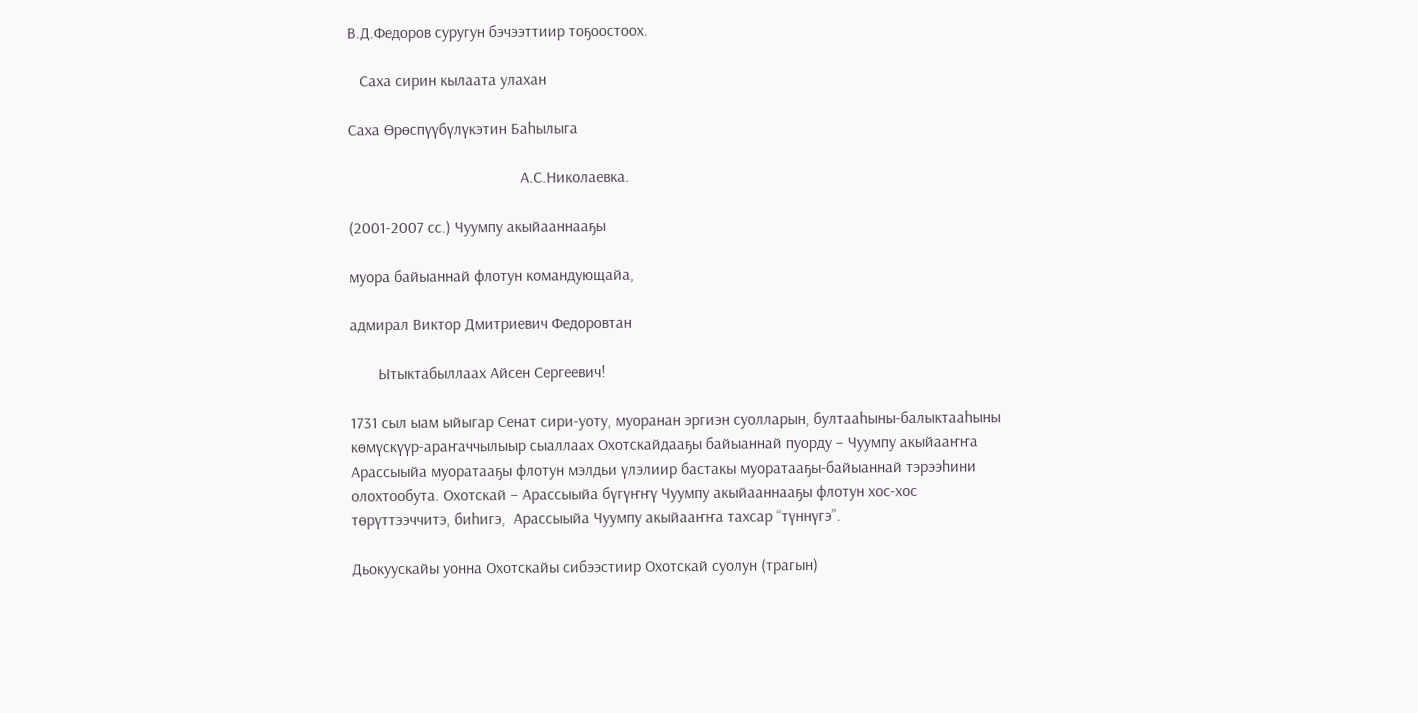В.Д.Федоров суругун бэчээттиир тоҕоостоох.

   Саха сирин кылаата улахан

Саха Өрөспүүбүлүкэтин Баһылыга

                                           А.С.Николаевка.

(2001-2007 сс.) Чуумпу акыйааннааҕы

муора байыаннай флотун командующайа,

адмирал Виктор Дмитриевич Федоровтан

       Ытыктабыллаах Айсен Сергеевич!

1731 сыл ыам ыйыгар Сенат сири-уоту, муоранан эргиэн суолларын, бултааһыны-балыктааһыны көмүскүүр-араҥаччылыыр сыаллаах Охотскайдааҕы байыаннай пуорду – Чуумпу акыйааҥҥа Арассыыйа муоратааҕы флотун мэлдьи үлэлиир бастакы муоратааҕы-байыаннай тэрээһини олохтообута. Охотскай – Арассыыйа бүгүҥҥү Чуумпу акыйааннааҕы флотун хос-хос төрүттээччитэ, биһигэ,  Арассыыйа Чуумпу акыйааҥҥа тахсар “түннүгэ”.

Дьокуускайы уонна Охотскайы сибээстиир Охотскай суолун (трагын)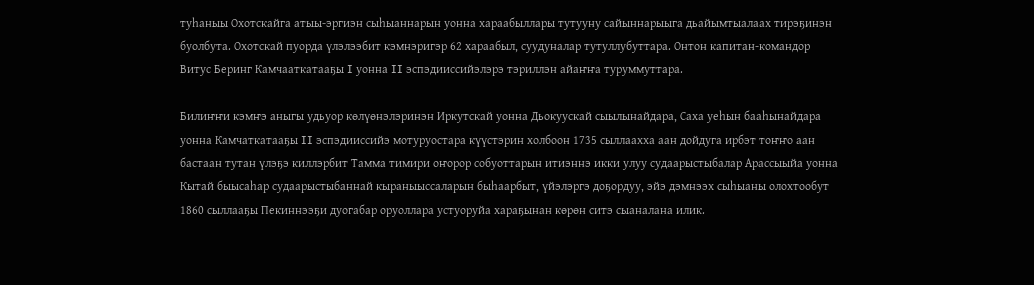туһаныы Охотскайга атыы-эргиэн сыһыаннарын уонна хараабыллары тутууну сайыннарыыга дьайымтыалаах тирэҕинэн буолбута. Охотскай пуорда үлэлээбит кэмнэригэр 62 хараабыл, суудуналар тутуллубуттара. Онтон капитан-командор Витус Беринг Камчааткатааҕы I уонна II эспэдииссийэлэрэ тэриллэн айаҥҥа туруммуттара.

Билиҥҥи кэмҥэ аныгы удьуор көлүөнэлэринэн Иркутскай уонна Дьокуускай сыылынайдара, Саха уеһын бааһынайдара уонна Камчаткатааҕы II эспэдииссийэ мотуруостара күүстэрин холбоон 1735 сыллаахха аан дойдуга ирбэт тоҥҥо аан бастаан тутан үлэҕэ киллэрбит Тамма тимири оҥорор собуоттарын итиэннэ икки улуу судаарыстыбалар Арассыыйа уонна Кытай быысаһар судаарыстыбаннай кыраныыссаларын быһаарбыт, үйэлэргэ доҕордуу, эйэ дэмнээх сыһыаны олохтообут 1860 сыллааҕы Пекиннээҕи дуогабар оруоллара устуоруйа хараҕынан көрөн ситэ сыаналана илик.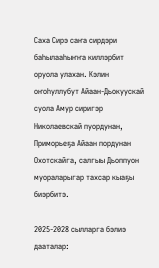Саха Сирэ саҥа сирдэри баһылааһыҥҥа киллэрбит оруола улахан. Кэлин оҥоһуллубут Айаан-Дьокуускай   суола Амур сиригэр Николаевскай пуордунан, Приморьеҕа Айаан пордунан Охотскайга, салгыы Дьоппуон муораларыгар тахсар кыаҕы биэрбитэ.

2025-2028 сылларга бэлиэ дааталар: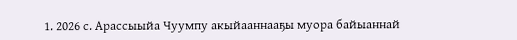1. 2026 с. Арассыыйа Чуумпу акыйааннааҕы муора байыаннай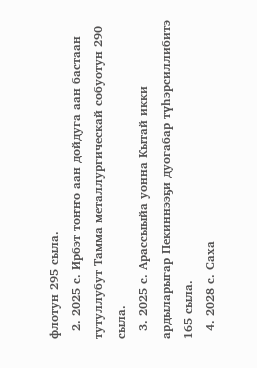флотун 295 сыла.
  2. 2025 с. Ирбэт тоҥҥо аан дойдуга аан бастаан тутуллубут Тамма металлургическай собуотун 290 сыла.
  3. 2025 с. Арассыыйа уонна Кытай икки ардыларыгар Пекиннээҕи дуогабар түһэрсиллибитэ 165 сыла.
  4. 2028 с. Саха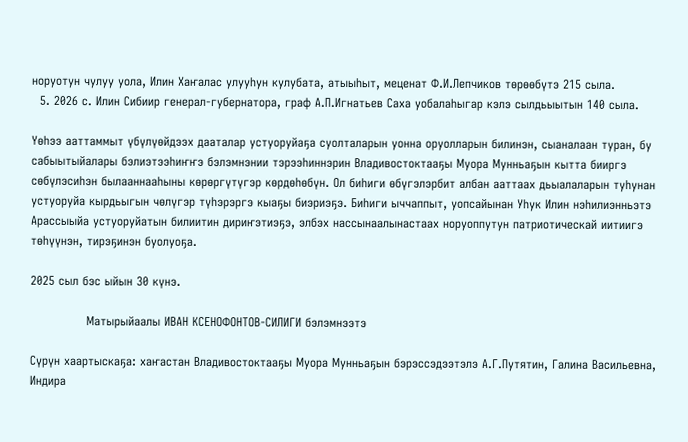норуотун чулуу уола, Илин Хаҥалас улууһун кулубата, атыыһыт, меценат Ф.И.Лепчиков төрөөбүтэ 215 сыла.
  5. 2026 с. Илин Сибиир генерал-губернатора, граф А.П.Игнатьев Саха уобалаһыгар кэлэ сылдьыытын 140 сыла.

Үөһээ ааттаммыт үбүлүөйдээх дааталар устуоруйаҕа суолталарын уонна оруолларын билинэн, сыаналаан туран, бу сабыытыйалары бэлиэтээһиҥҥэ бэлэмнэнии тэрээһиннэрин Владивостоктааҕы Муора Мунньаҕын кытта бииргэ сөбүлэсиһэн былааннааһыны көрөргүтүгэр көрдөһөбүн. Ол биһиги өбүгэлэрбит албан ааттаах дьыалаларын туһунан устуоруйа кырдьыгын чөлүгэр түһэрэргэ кыаҕы биэриэҕэ. Биһиги ыччаппыт, уопсайынан Уһук Илин нэһилиэнньэтэ Арассыыйа устуоруйатын билиитин дириҥэтиэҕэ, элбэх нассынаалынастаах норуоппутун патриотическай иитиигэ төһүүнэн, тирэҕинэн буолуоҕа.

2025 сыл бэс ыйын 30 күнэ.

              Матырыйаалы ИВАН КСЕНОФОНТОВ-СИЛИГИ бэлэмнээтэ

Сүрүн хаартыскаҕа: хаҥастан Владивостоктааҕы Муора Мунньаҕын бэрэссэдээтэлэ А.Г.Путятин, Галина Васильевна, Индира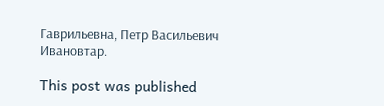Гаврильевна, Петр Васильевич Ивановтар.

This post was published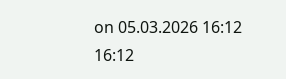on 05.03.2026 16:12 16:12